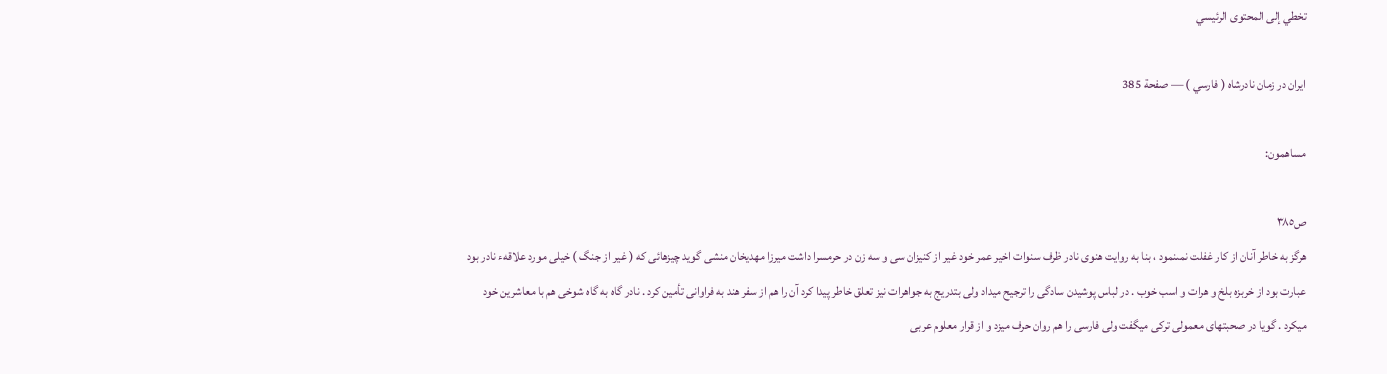تخطي إلى المحتوى الرئيسي

ايران در زمان نادرشاه ( فارسي ) — صفحة 385

مساهمون:

ص٣٨٥
هرگز به خاطر آنان از كار غفلت نمىنمود ، بنا به روايت هنوى نادر ظرف سنوات اخير عمر خود غير از كنيزان سى و سه زن در حرمسرا داشت ميرزا مهديخان منشى گويد چيزهائى كه ( غير از جنگ ) خيلى مورد علاقهء نادر بود عبارت بود از خربزه بلخ و هرات و اسب خوب . در لباس پوشيدن سادگى را ترجيح ميداد ولى بتدريج به جواهرات نيز تعلق خاطر پيدا كرد آن را هم از سفر هند به فراوانى تأمين كرد . نادر گاه به گاه شوخى هم با معاشرين خود ميكرد . گويا در صحبتهاى معمولى تركى ميگفت ولى فارسى را هم روان حرف ميزد و از قرار معلوم عربى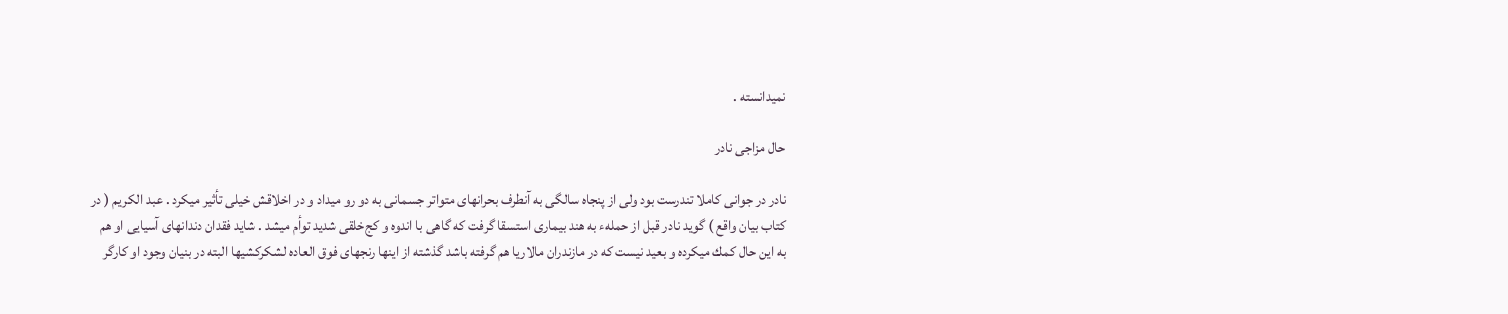نميدانسته .

حال مزاجى نادر

نادر در جوانى كاملا تندرست بود ولى از پنجاه سالگى به آنطرف بحرانهاى متواتر جسمانى به دو رو ميداد و در اخلاقش خيلى تأثير ميكرد . عبد الكريم ( در كتاب بيان واقع ) گويد نادر قبل از حملهء به هند بيمارى استسقا گرفت كه گاهى با اندوه و كج‌خلقى شديد توأم ميشد . شايد فقدان دندانهاى آسيايى او هم به اين حال كمك ميكرده و بعيد نيست كه در مازندران مالاريا هم گرفته باشد گذشته از اينها رنجهاى فوق العاده لشكركشيها البته در بنيان وجود او كارگر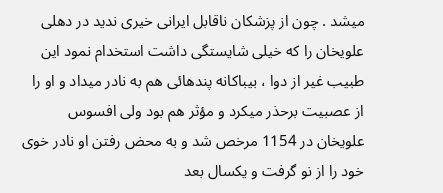ميشد . چون از پزشكان ناقابل ايرانى خيرى نديد در دهلى علويخان را كه خيلى شايستگى داشت استخدام نمود اين طبيب غير از دوا ، بيباكانه پندهائى هم به نادر ميداد و او را از عصبيت برحذر ميكرد و مؤثر هم بود ولى افسوس علويخان در 1154 مرخص شد و به محض رفتن او نادر خوى خود را از نو گرفت و يكسال بعد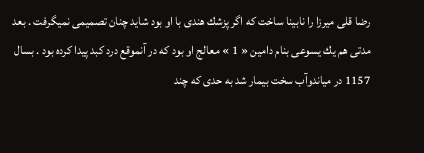رضا قلى ميرزا را نابينا ساخت كه اگر پزشك هندى با او بود شايد چنان تصميمى نميگرفت . بعد مدتى هم يك يسوعى بنام دامين « 1 » معالج او بود كه در آنموقع درد كبد پيدا كرده بود . بسال 1157 در مياندوآب سخت بيمار شد به حدى كه چند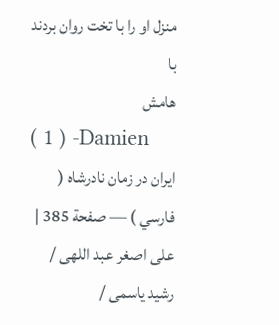منزل او را با تخت روان بردند با
هامش
( 1 ) -Damien
ايران در زمان نادرشاه ( فارسي ) — صفحة 385 | على اصغر عبد اللهى / رشيد ياسمى /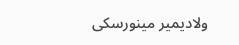ولاديمير مينورسكى